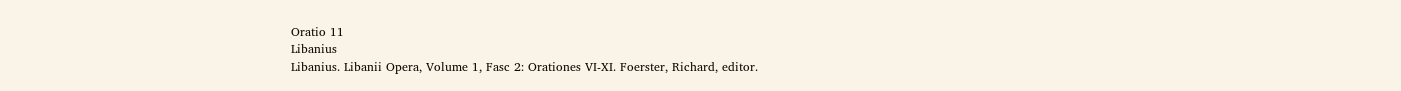Oratio 11
Libanius
Libanius. Libanii Opera, Volume 1, Fasc 2: Orationes VI-XI. Foerster, Richard, editor.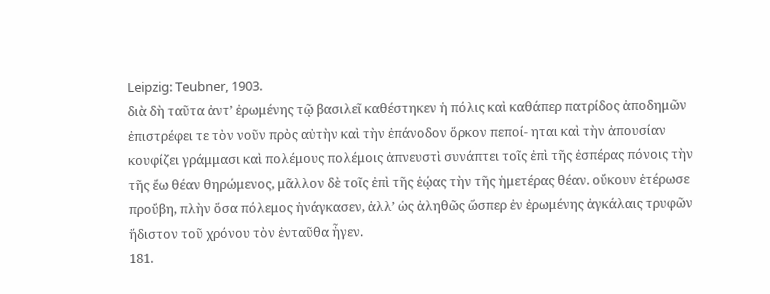Leipzig: Teubner, 1903.
διὰ δὴ ταῦτα ἀντ’ ἐρωμένης τῷ βασιλεῖ καθέστηκεν ἡ πόλις καὶ καθάπερ πατρίδος ἀποδημῶν ἐπιστρέφει τε τὸν νοῦν πρὸς αὐτὴν καὶ τὴν ἐπάνοδον ὅρκον πεποί- ηται καὶ τὴν ἀπουσίαν κουφίζει γράμμασι καὶ πολέμους πολέμοις ἀπνευστὶ συνάπτει τοῖς ἐπὶ τῆς ἐσπέρας πόνοις τὴν τῆς ἔω θέαν θηρώμενος, μᾶλλον δὲ τοῖς ἐπὶ τῆς ἑῴας τὴν τῆς ἡμετέρας θέαν. οὔκουν ἑτέρωσε προὔβη, πλὴν ὅσα πόλεμος ἠνάγκασεν, ἀλλ’ ὡς ἀληθῶς ὥσπερ ἐν ἐρωμένης ἀγκάλαις τρυφῶν ἥδιστον τοῦ χρόνου τὸν ἐνταῦθα ἦγεν.
181.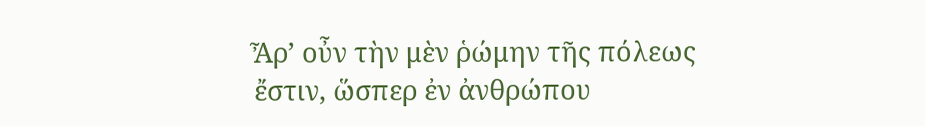Ἆρ’ οὖν τὴν μὲν ῥώμην τῆς πόλεως ἔστιν, ὥσπερ ἐν ἀνθρώπου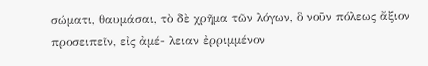σώματι, θαυμάσαι, τὸ δὲ χρῆμα τῶν λόγων, ὃ νοῦν πόλεως ἄξιον προσειπεῖν, εἰς ἀμέ- λειαν ἐρριμμένον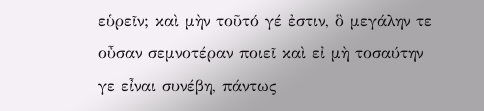εὑρεῖν; καὶ μὴν τοῦτό γέ ἐστιν, ὃ μεγάλην τε οὖσαν σεμνοτέραν ποιεῖ καὶ εἰ μὴ τοσαύτην γε εἶναι συνέβη, πάντως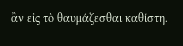ἂν εἰς τὸ θαυμάζεσθαι καθίστη.